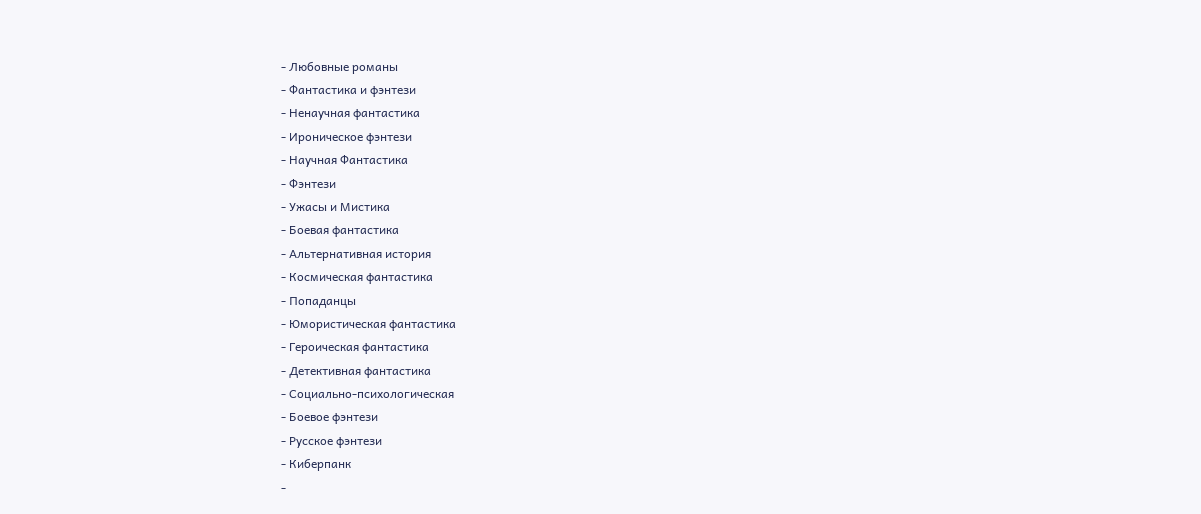- Любовные романы
- Фантастика и фэнтези
- Ненаучная фантастика
- Ироническое фэнтези
- Научная Фантастика
- Фэнтези
- Ужасы и Мистика
- Боевая фантастика
- Альтернативная история
- Космическая фантастика
- Попаданцы
- Юмористическая фантастика
- Героическая фантастика
- Детективная фантастика
- Социально-психологическая
- Боевое фэнтези
- Русское фэнтези
- Киберпанк
-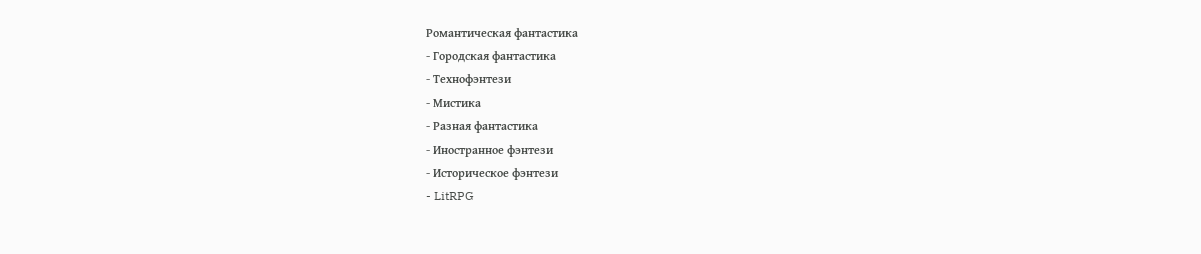Романтическая фантастика
- Городская фантастика
- Технофэнтези
- Мистика
- Разная фантастика
- Иностранное фэнтези
- Историческое фэнтези
- LitRPG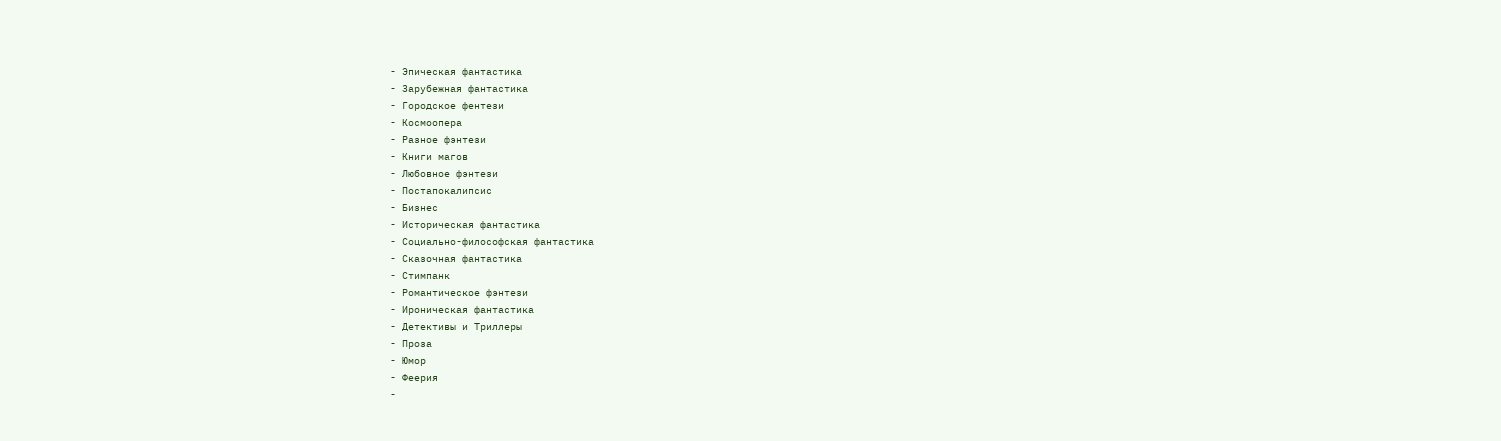- Эпическая фантастика
- Зарубежная фантастика
- Городское фентези
- Космоопера
- Разное фэнтези
- Книги магов
- Любовное фэнтези
- Постапокалипсис
- Бизнес
- Историческая фантастика
- Социально-философская фантастика
- Сказочная фантастика
- Стимпанк
- Романтическое фэнтези
- Ироническая фантастика
- Детективы и Триллеры
- Проза
- Юмор
- Феерия
-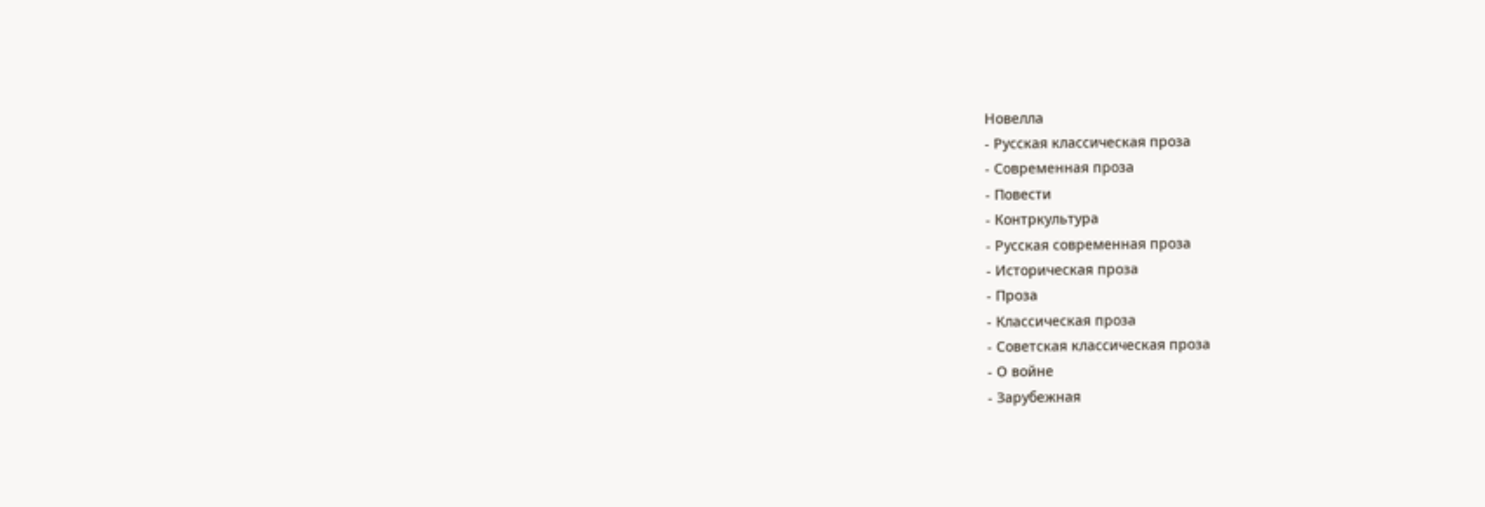Новелла
- Русская классическая проза
- Современная проза
- Повести
- Контркультура
- Русская современная проза
- Историческая проза
- Проза
- Классическая проза
- Советская классическая проза
- О войне
- Зарубежная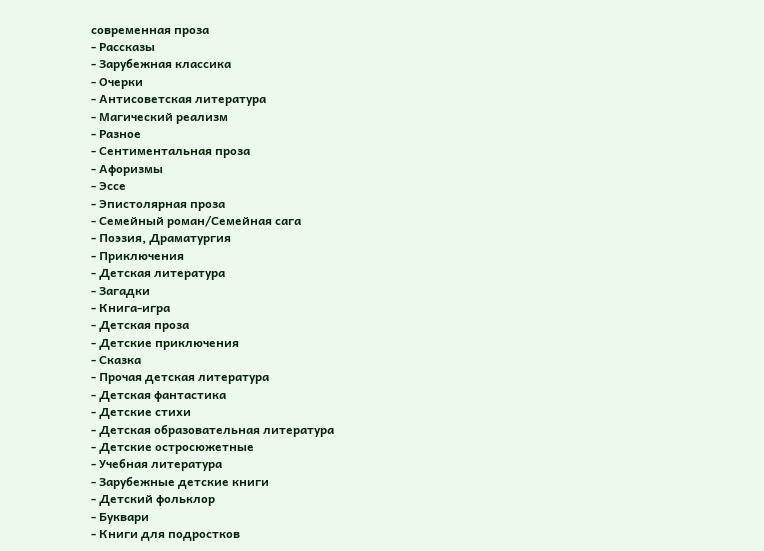современная проза
- Рассказы
- Зарубежная классика
- Очерки
- Антисоветская литература
- Магический реализм
- Разное
- Сентиментальная проза
- Афоризмы
- Эссе
- Эпистолярная проза
- Семейный роман/Семейная сага
- Поэзия, Драматургия
- Приключения
- Детская литература
- Загадки
- Книга-игра
- Детская проза
- Детские приключения
- Сказка
- Прочая детская литература
- Детская фантастика
- Детские стихи
- Детская образовательная литература
- Детские остросюжетные
- Учебная литература
- Зарубежные детские книги
- Детский фольклор
- Буквари
- Книги для подростков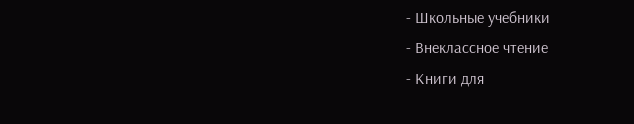- Школьные учебники
- Внеклассное чтение
- Книги для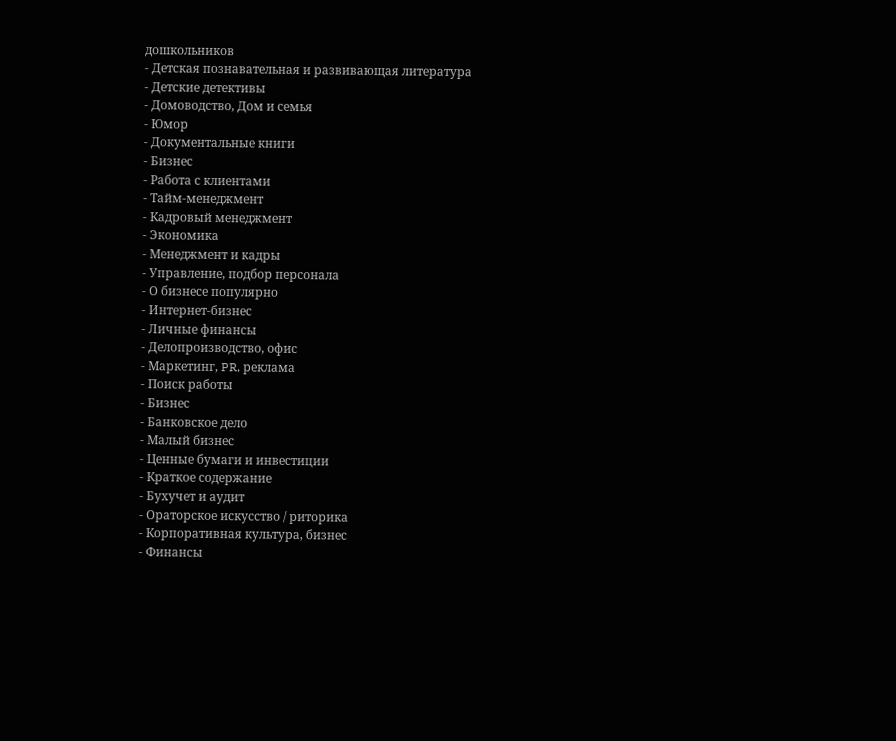дошкольников
- Детская познавательная и развивающая литература
- Детские детективы
- Домоводство, Дом и семья
- Юмор
- Документальные книги
- Бизнес
- Работа с клиентами
- Тайм-менеджмент
- Кадровый менеджмент
- Экономика
- Менеджмент и кадры
- Управление, подбор персонала
- О бизнесе популярно
- Интернет-бизнес
- Личные финансы
- Делопроизводство, офис
- Маркетинг, PR, реклама
- Поиск работы
- Бизнес
- Банковское дело
- Малый бизнес
- Ценные бумаги и инвестиции
- Краткое содержание
- Бухучет и аудит
- Ораторское искусство / риторика
- Корпоративная культура, бизнес
- Финансы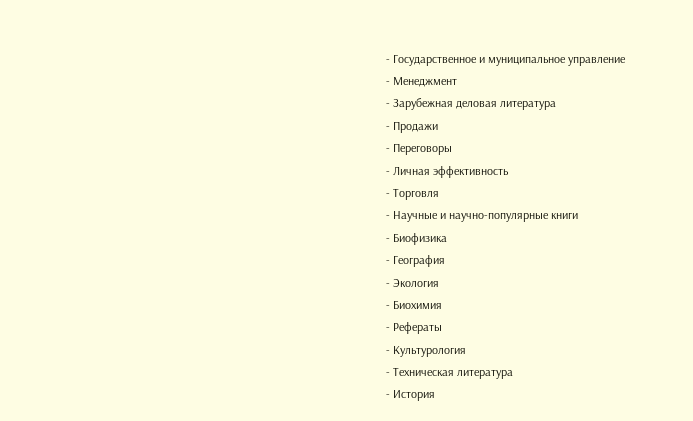- Государственное и муниципальное управление
- Менеджмент
- Зарубежная деловая литература
- Продажи
- Переговоры
- Личная эффективность
- Торговля
- Научные и научно-популярные книги
- Биофизика
- География
- Экология
- Биохимия
- Рефераты
- Культурология
- Техническая литература
- История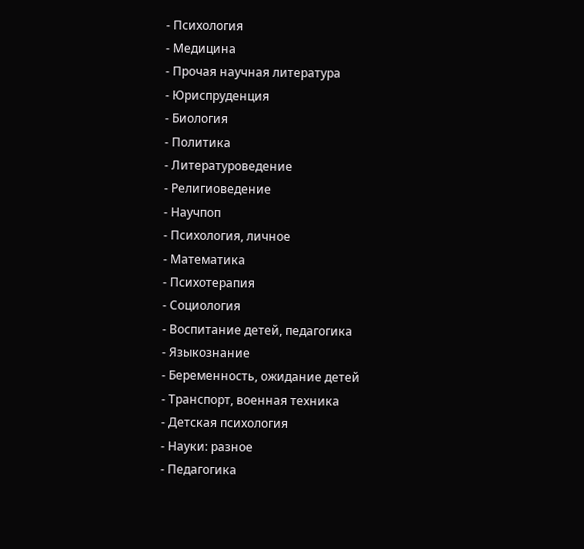- Психология
- Медицина
- Прочая научная литература
- Юриспруденция
- Биология
- Политика
- Литературоведение
- Религиоведение
- Научпоп
- Психология, личное
- Математика
- Психотерапия
- Социология
- Воспитание детей, педагогика
- Языкознание
- Беременность, ожидание детей
- Транспорт, военная техника
- Детская психология
- Науки: разное
- Педагогика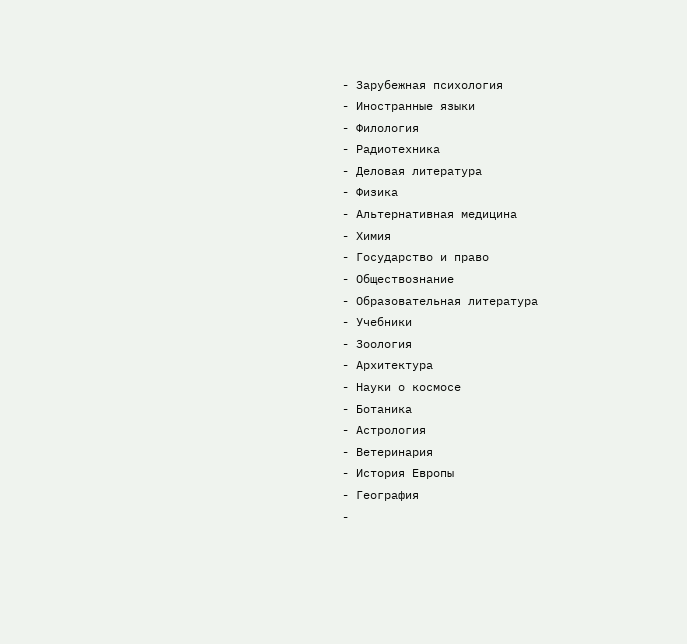- Зарубежная психология
- Иностранные языки
- Филология
- Радиотехника
- Деловая литература
- Физика
- Альтернативная медицина
- Химия
- Государство и право
- Обществознание
- Образовательная литература
- Учебники
- Зоология
- Архитектура
- Науки о космосе
- Ботаника
- Астрология
- Ветеринария
- История Европы
- География
-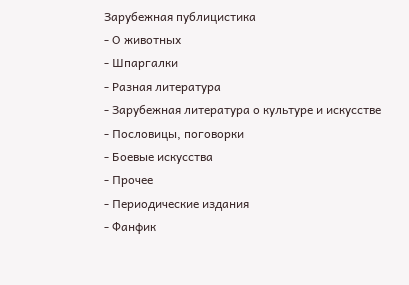Зарубежная публицистика
- О животных
- Шпаргалки
- Разная литература
- Зарубежная литература о культуре и искусстве
- Пословицы, поговорки
- Боевые искусства
- Прочее
- Периодические издания
- Фанфик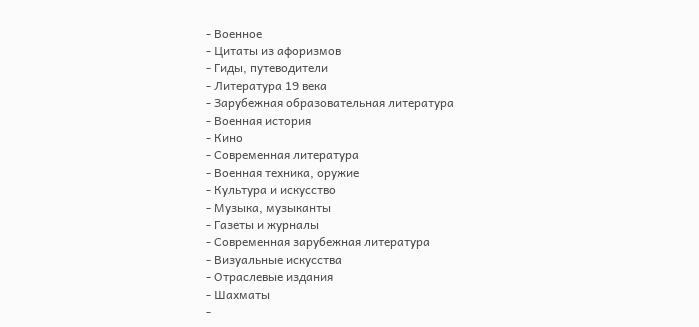- Военное
- Цитаты из афоризмов
- Гиды, путеводители
- Литература 19 века
- Зарубежная образовательная литература
- Военная история
- Кино
- Современная литература
- Военная техника, оружие
- Культура и искусство
- Музыка, музыканты
- Газеты и журналы
- Современная зарубежная литература
- Визуальные искусства
- Отраслевые издания
- Шахматы
-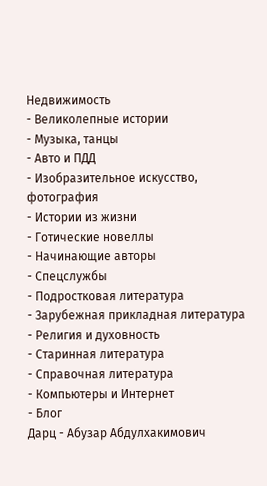Недвижимость
- Великолепные истории
- Музыка, танцы
- Авто и ПДД
- Изобразительное искусство, фотография
- Истории из жизни
- Готические новеллы
- Начинающие авторы
- Спецслужбы
- Подростковая литература
- Зарубежная прикладная литература
- Религия и духовность
- Старинная литература
- Справочная литература
- Компьютеры и Интернет
- Блог
Дарц - Абузар Абдулхакимович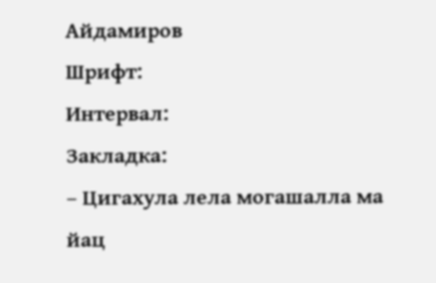Айдамиров
Шрифт:
Интервал:
Закладка:
– Цигахула лела могашалла ма йац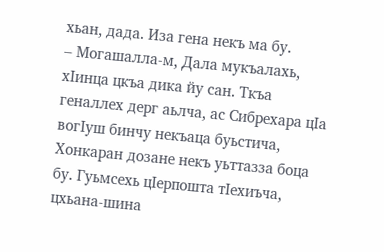хьан, дада. Иза гена некъ ма бу.
– Могашалла-м, Дала мукъалахь, хIинца цкъа дика йу сан. Ткъа геналлех дерг аьлча, ас Сибрехара цIа вогIуш бинчу некъаца буьстича, Хонкаран дозане некъ уьттазза боца бу. Гуьмсехь цIерпошта тIехиъча, цхьана-шина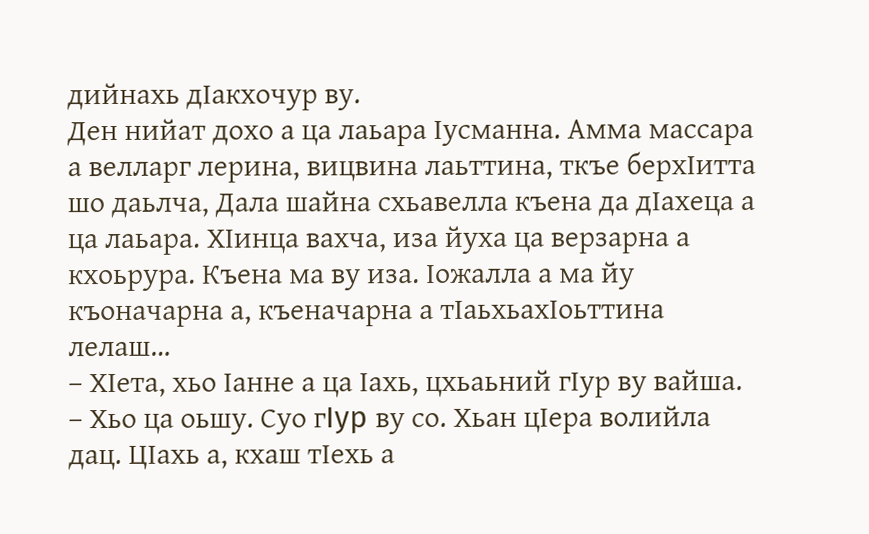дийнахь дIакхочур ву.
Ден нийат дохо а ца лаьара Iусманна. Амма массара а велларг лерина, вицвина лаьттина, ткъе берхIитта шо даьлча, Дала шайна схьавелла къена да дIахеца а ца лаьара. ХIинца вахча, иза йуха ца верзарна а кхоьрура. Къена ма ву иза. Iожалла а ма йу къоначарна а, къеначарна а тIаьхьахIоьттина лелаш…
– ХIета, хьо Iанне а ца Iахь, цхьаьний гIур ву вайша.
– Хьо ца оьшу. Суо гIyp ву со. Хьан цIера волийла дац. ЦIахь а, кхаш тIехь а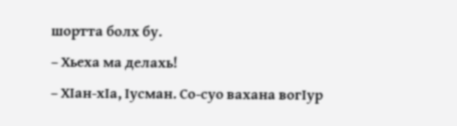шopттa болх бу.
– Хьеха ма делахь!
– ХIан-хIа, Iусман. Со-суо вахана вогIур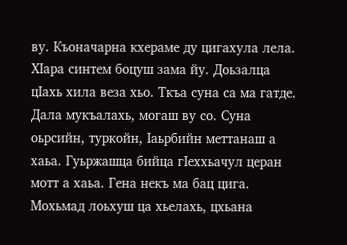ву. Къоначарна кхераме ду цигахула лела. ХIара синтем боцуш зама йу. Доьзалца цIахь хила веза хьо. Ткъа суна са ма гатде. Дала мукъалахь, могаш ву со. Суна оьрсийн, туркойн, Iаьрбийн меттанаш а хаьа. Гуьржашца бийца гIеххьачул церан мотт а хаьа. Гена некъ ма бац цига. Мохьмад лоьхуш ца хьелахь, цхьана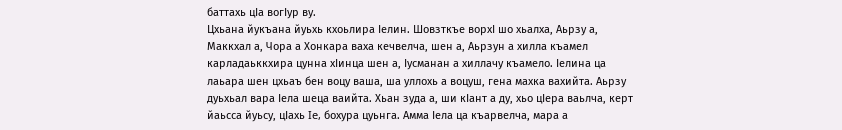баттахь цIа вогIур ву.
Цхьана йукъана йуьхь кхоьлира Iелин. Шовзткъе ворхI шо хьалха, Аьрзу а, Маккхал а, Чора а Хонкара ваха кечвелча, шен а, Аьрзун а хилла къамел карладаьккхира цунна хIинца шен а, Iусманан а хиллачу къамело. Iелина ца лаьара шен цхьаъ бен воцу ваша, ша уллохь а воцуш, гена махка вахийта. Аьрзу дуьхьал вара Iела шеца ваийта. Хьан зуда а, ши кIант а ду, хьо цIера ваьлча, керт йаьсса йуьсу, цIахь Ie, бохура цуьнга. Амма Iела ца къарвелча, мара а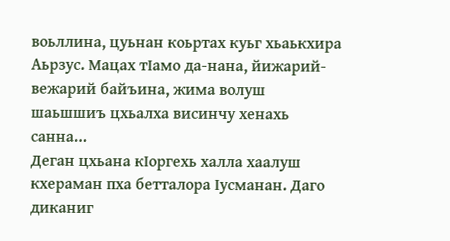воьллина, цуьнан коьртах куьг хьаькхира Аьрзус. Мацах тIамо да-нана, йижарий-вежарий байъина, жима волуш шаьшшиъ цхьалха висинчу хенахь санна…
Деган цхьана кIоргехь халла хаалуш кхераман пха бетталора Iусманан. Даго диканиг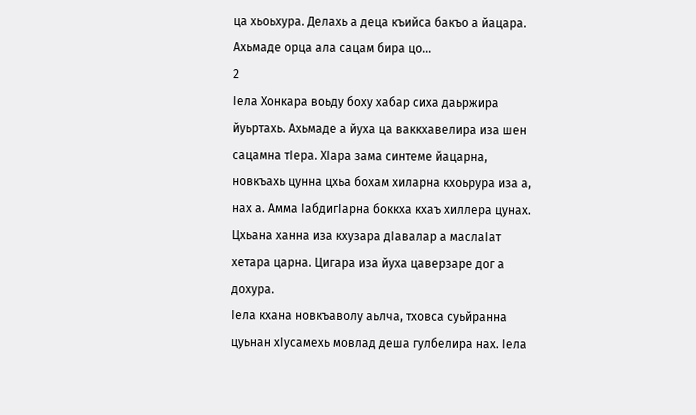ца хьоьхура. Делахь а деца къийса бакъо а йацара. Ахьмаде орца ала сацам бира цо…
2
Iела Хонкара воьду боху хабар сиха даьржира йуьртахь. Ахьмаде а йуха ца ваккхавелира иза шен сацамна тIера. ХIара зама синтеме йацарна, новкъахь цунна цхьа бохам хиларна кхоьрура иза а, нах а. Амма IабдигIарна боккха кхаъ хиллера цунах. Цхьана ханна иза кхузара дIавалар а маслаIат хетара царна. Цигара иза йуха цаверзаре дог а дохура.
Iела кхана новкъаволу аьлча, тховса суьйранна цуьнан хIусамехь мовлад деша гулбелира нах. Iела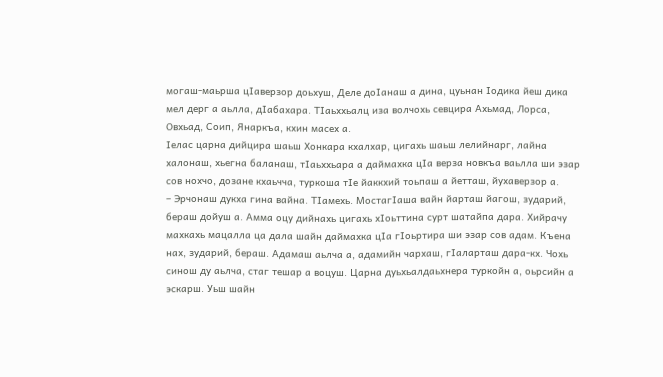могаш-маьрша цIаверзор доьхуш, Деле доIанаш а дина, цуьнан Iодика йеш дика мел дерг а аьлла, дIабахара. ТIаьххьалц иза волчохь севцира Ахьмад, Лорса, Овхьад, Соип, Янаркъа, кхин масех а.
Iелас царна дийцира шаьш Хонкара кхалхар, цигахь шаьш лелийнарг, лайна халонаш, хьегна баланаш, тIаьххьара а даймахка цIa верза новкъа ваьлла ши эзар сов нохчо, дозане кхаьчча, туркоша тIе йаккхий тоьпаш а йетташ, йухаверзор а.
– Эрчонаш дукха гина вайна. ТIамехь. МостагIаша вайн йарташ йагош, зударий, бераш дойуш а. Амма оцу дийнахь цигахь хIоьттина сурт шатайпа дара. Хийрачу махкахь мацалла ца дала шайн даймахка цIа гIоьртира ши эзар сов адам. Къена нах, зударий, бераш. Адамаш аьлча а, адамийн чархаш, гIаларташ дара-кх. Чохь синош ду аьлча, стаг тешар а воцуш. Царна дуьхьалдаьхнера туркойн а, оьрсийн а эскарш. Уьш шайн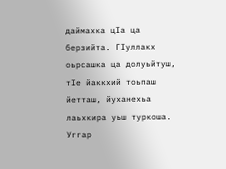даймахка цIа ца берзийта. ГIуллакх оьрсашка ца долуьйтуш, тIе йаккхий тоьпаш йетташ, йуханехьа лаьхкира уьш туркоша. Уггар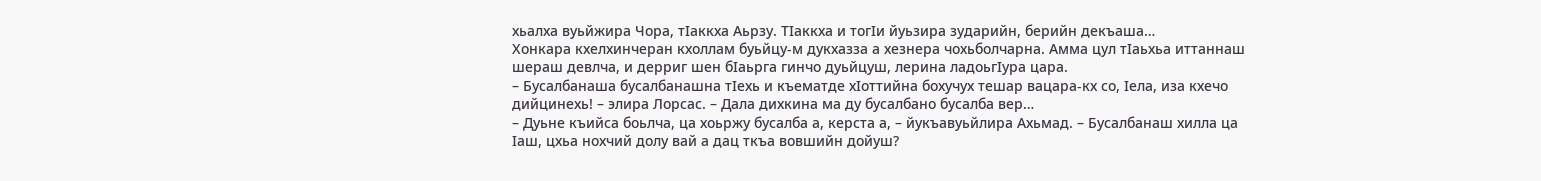хьалха вуьйжира Чора, тIаккха Аьрзу. ТIаккха и тогIи йуьзира зударийн, берийн декъаша…
Хонкара кхелхинчеран кхоллам буьйцу-м дукхазза а хезнера чохьболчарна. Амма цул тIаьхьа иттаннаш шераш девлча, и дерриг шен бIаьрга гинчо дуьйцуш, лерина ладоьгIура цара.
– Бусалбанаша бусалбанашна тIехь и къематде хIоттийна бохучух тешар вацара-кх со, Iела, иза кхечо дийцинехь! – элира Лорсас. – Дала дихкина ма ду бусалбано бусалба вер…
– Дуьне къийса боьлча, ца хоьржу бусалба а, керста а, – йукъавуьйлира Ахьмад. – Бусалбанаш хилла ца Iаш, цхьа нохчий долу вай а дац ткъа вовшийн дойуш?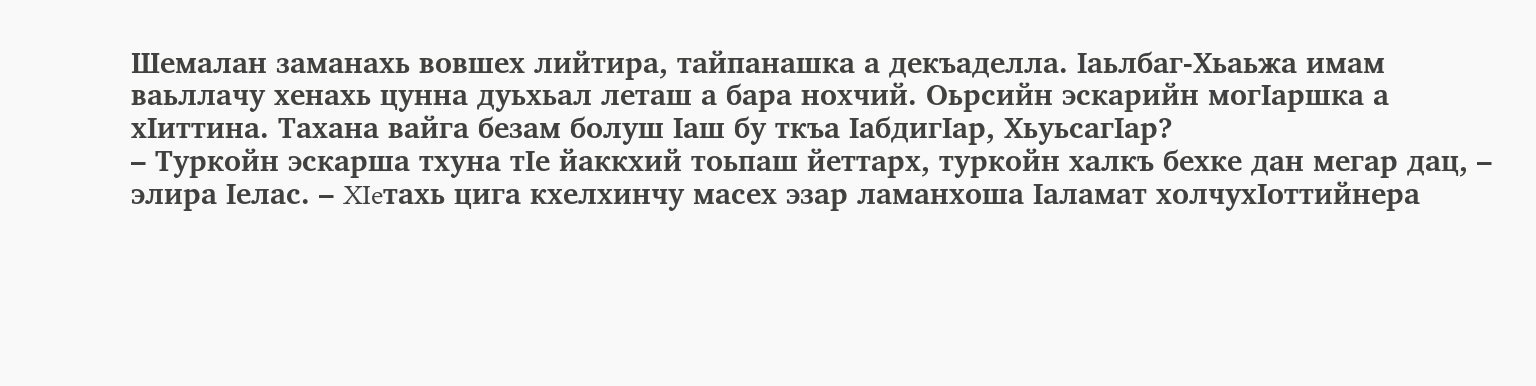Шемалан заманахь вовшех лийтира, тайпанашка а декъаделла. Iаьлбаг-Хьаьжа имам ваьллачу хенахь цунна дуьхьал леташ а бара нохчий. Оьрсийн эскарийн могIаршка а хIиттина. Тахана вайга безам болуш Iаш бу ткъа IабдигIар, ХьуьсагIар?
– Туркойн эскарша тхуна тIе йаккхий тоьпаш йеттарх, туркойн халкъ бехке дан мегар дац, – элира Iелас. – XIeтахь цига кхелхинчу масех эзар ламанхоша Iаламат холчухIоттийнера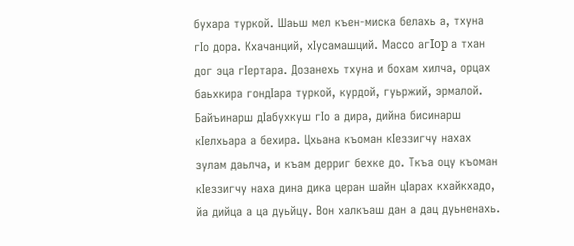бухара туркой. Шаьш мел къен-миска белахь а, тхуна гIo дора. Кхачанций, хIусамашций. Массо aгIop а тхан дог эца гIертара. Дозанехь тхуна и бохам хилча, орцах баьхкира гондIара туркой, курдой, гуьржий, эрмалой. Байъинарш дIабухкуш гIo а дира, дийна бисинарш кIелхьара а бехира. Цхьана къоман кIеззигчу нахах зулам даьлча, и къам дерриг бехке до. Ткъа оцу къоман кIеззигчу наха дина дика церан шайн цIарах кхайкхадо, йа дийца а ца дуьйцу. Вон халкъаш дан а дац дуьненахь.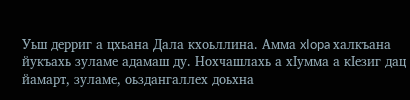Уьш дерриг а цхьана Дала кхоьллина. Амма xIopa халкъана йукъахь зуламе адамаш ду. Нохчашлахь а хIумма а кIезиг дац йамарт, зуламе, оьздангаллех доьхна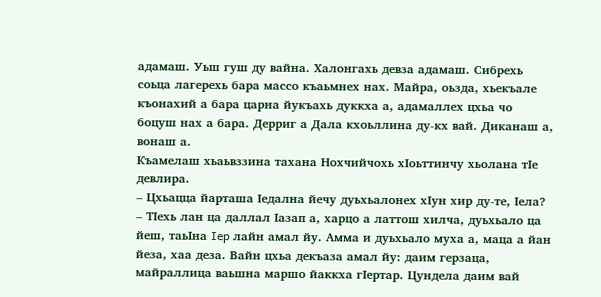адамаш. Уьш гуш ду вайна. Халонгахь девза адамаш. Сибрехь соьца лагерехь бара массо къаьмнех нах. Майра, оьзда, хьекъале къонахий а бара царна йукъахь дуккха а, адамаллех цхьа чо боцуш нах а бара. Дерриг а Дала кхоьллина ду-кх вай. Диканаш а, вонаш а.
Къамелаш хьаьвззина тахана Нохчийчохь хIоьттинчу хьолана тIе девлира.
– Цхьацца йарташа Iедална йечу дуьхьалонех хIун хир ду-те, Iела?
– ТIехь лан ца даллал Iазап а, харцо а латтош хилча, дуьхьало ца йеш, таьIна Iep лайн амал йу. Амма и дуьхьало муха а, маца а йан йеза, хаа деза. Вайн цхьа декъаза амал йу: даим герзаца, майраллица ваьшна маршо йаккха гIертар. Цундела даим вай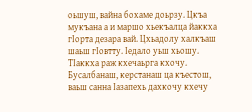оьшуш, вайна бохаме доьрзу. Цкъа мукъана а и маршо хьекъалца йаккха гIорта дезара вай. Цхьадолу халкъаш шаьш гIовтту. Iедало уьш хьошу. ТIаккха раж кхечаьрга кхочу. Бусалбанаш, керстанаш ца къестош, ваьш санна Iазапехь дахкочу кхечу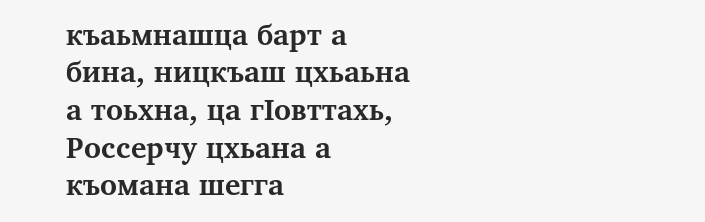къаьмнашца барт а бина, ницкъаш цхьаьна а тоьхна, ца гIовттахь, Россерчу цхьана а къомана шегга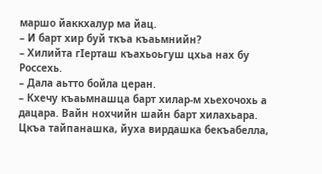маршо йаккхалур ма йац.
– И барт хир буй ткъа къаьмнийн?
– Хилийта гIерташ къахьоьгуш цхьа нах бу Россехь.
– Дала аьтто бойла церан.
– Кхечу къаьмнашца барт хилар-м хьехочохь а дацара. Вайн нохчийн шайн барт хилахьара. Цкъа тайпанашка, йуха вирдашка бекъабелла,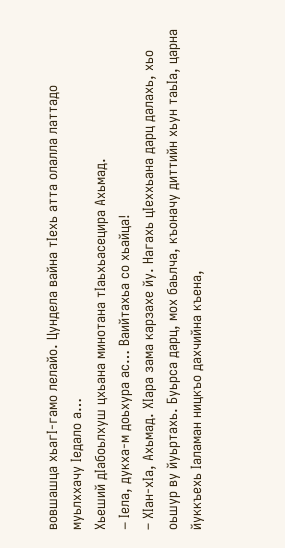вовшашца хьагI-гамо лелайо. Цундела вайна тIехь атта олалла латтадо муьлххачу Iедало а…
Хьеший дIабоьлхуш цхьана минотана тIаьхьасецира Ахьмад.
– Iела, дукха-м доьхура ас… Ваийтахьа со хьайца!
– ХIан-хIа, Ахьмад. ХIара зама карзахе йу. Нагахь цIеххьана дарц далахь, хьо оьшур ву йуьртахь. Буьрса дарц, мох баьлча, къоначу диттийн хьун тaьIa, царна йуккъехь Iаламан ницкъо дахчийна къена,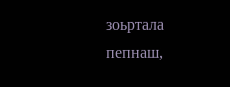зоьртала пепнаш,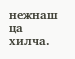нежнаш ца хилча.